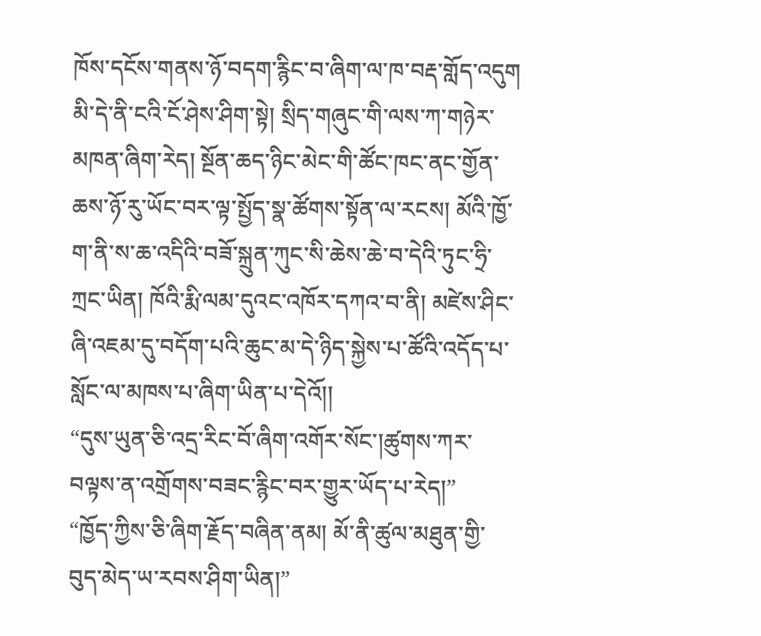ཁོས་དངོས་གནས་ཉོ་བདག་རྙིང་བ་ཞིག་ལ་ཁ་བརྡ་གློད་འདུག མི་དེ་ནི་ངའི་ངོ་ཤེས་ཤིག་སྟེ། སྲིད་གཞུང་གི་ལས་ཀ་གཉེར་མཁན་ཞིག་རེད། སྔོན་ཆད་ཉིང་མེང་གི་ཚོང་ཁང་ནང་གྱོན་ཆས་ཉོ་རུ་ཡོང་བར་ལྟ་སྤྱོད་སྣ་ཚོགས་སྟོན་ལ་རངས། མོའི་ཁྱོ་ག་ནི་ས་ཆ་འདིའི་བཟོ་སྐྲུན་ཀུང་སི་ཆེས་ཆེ་བ་དེའི་ཏུང་ཧྲི་ཀྲང་ཡིན། ཁོའི་རྨི་ལམ་དུའང་འཁོར་དཀའ་བ་ནི། མཛེས་ཤིང་ཞི་འཇམ་དུ་བདོག་པའི་ཆུང་མ་དེ་ཉིད་སྐྱེས་པ་ཚོའི་འདོད་པ་སློང་ལ་མཁས་པ་ཞིག་ཡིན་པ་དེའོ།།
“དུས་ཡུན་ཅི་འདྲ་རིང་བོ་ཞིག་འགོར་སོང་།ཚུགས་ཀར་བལྟས་ན་འགྲོགས་བཟང་རྙིང་བར་གྱུར་ཡོད་པ་རེད།”
“ཁྱོད་ཀྱིས་ཅི་ཞིག་རྗོད་བཞིན་ནམ། མོ་ནི་ཚུལ་མཐུན་གྱི་བུད་མེད་ཡ་རབས་ཤིག་ཡིན།”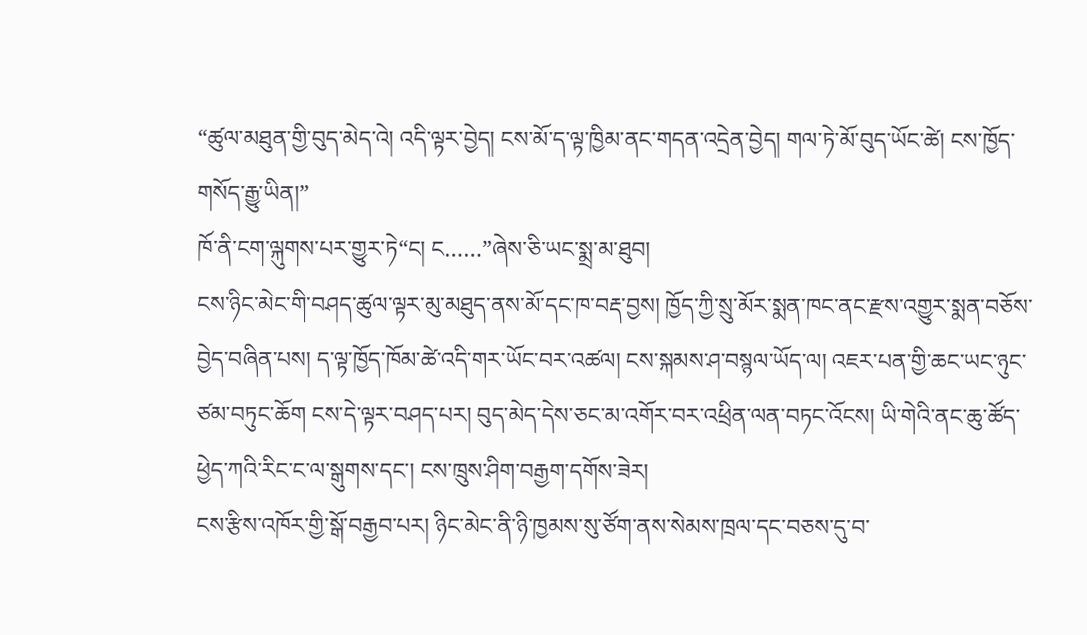“ཚུལ་མཐུན་གྱི་བུད་མེད་འེ། འདི་ལྟར་བྱེད། ངས་མོ་ད་ལྟ་ཁྱིམ་ནང་གདན་འདྲེན་བྱེད། གལ་ཏེ་མོ་བུད་ཡོང་ཚེ། ངས་ཁྱོད་གསོད་རྒྱུ་ཡིན།”
ཁོ་ནི་ངག་ལྐུགས་པར་གྱུར་ཏེ“ང། ང……”ཞེས་ཅི་ཡང་སྨྲ་མ་ཐུབ།
ངས་ཉིང་མེང་གི་བཤད་ཚུལ་ལྟར་མུ་མཐུད་ནས་མོ་དང་ཁ་བརྡ་བྱས། ཁྱོད་ཀྱི་སྲུ་མོར་སྨན་ཁང་ནང་རྫས་འགྱུར་སྨན་བཅོས་བྱེད་བཞིན་པས། ད་ལྟ་ཁྱོད་ཁོམ་ཚེ་འདི་གར་ཡོང་བར་འཚལ། ངས་སྐམས་ཤ་བསྙལ་ཡོད་ལ། འཇར་པན་གྱི་ཆང་ཡང་ཉུང་ཙམ་བཏུང་ཆོག ངས་དེ་ལྟར་བཤད་པར། བུད་མེད་དེས་ཅང་མ་འགོར་བར་འཕྲིན་ལན་བཏང་འོངས། ཡི་གེའི་ནང་ཆུ་ཚོད་ཕྱེད་ཀའི་རིང་ང་ལ་སྒུགས་དང་། ངས་ཁྲུས་ཤིག་བརྒྱག་དགོས་ཟེར།
ངས་རྩིས་འཁོར་གྱི་སྒོ་བརྒྱབ་པར། ཉིང་མེང་ནི་ཉི་ཁྱམས་སུ་ཙོག་ནས་སེམས་ཁྲལ་དང་བཅས་དུ་བ་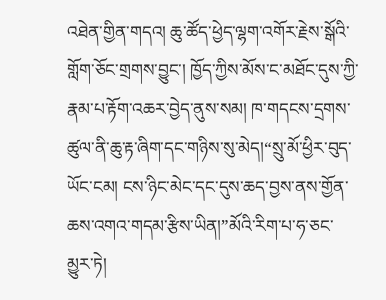འཐེན་གྱིན་གདའ། ཆུ་ཚོད་ཕྱེད་ལྷག་འགོར་རྗེས་སྒོའི་གློག་ཅོང་གྲགས་བྱུང་། ཁྱོད་ཀྱིས་མོས་ང་མཐོང་དུས་ཀྱི་རྣམ་པ་རྟོག་འཆར་བྱེད་ནུས་སམ། ཁ་གདངས་དྲགས་ཚུལ་ནི་ཆུ་རྟ་ཞིག་དང་གཉིས་སུ་མེད།“སྲུ་མོ་ཕྱིར་བུད་ཡོང་ངམ། ངས་ཉིང་མེང་དང་དུས་ཆད་བྱས་ནས་གྱོན་ཆས་འགའ་གདམ་རྩིས་ཡིན།”མོའི་རིག་པ་ཧ་ཅང་མྱུར་ཏེ།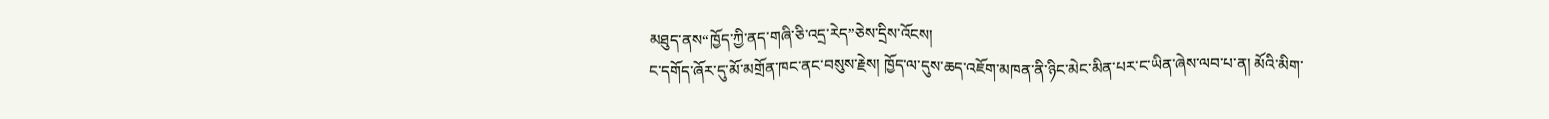མཐུད་ནས“ཁྱོད་ཀྱི་ནད་གཞི་ཅི་འདྲ་རེད”ཅེས་དྲིས་འོངས།
ང་དགོད་ཞོར་དུ་མོ་མགྲོན་ཁང་ནང་བསུས་རྗེས། ཁྱོད་ལ་དུས་ཆད་འཇོག་མཁན་ནི་ཉིང་མེང་མིན་པར་ང་ཡིན་ཞེས་ལབ་པ་ན། མོའི་མིག་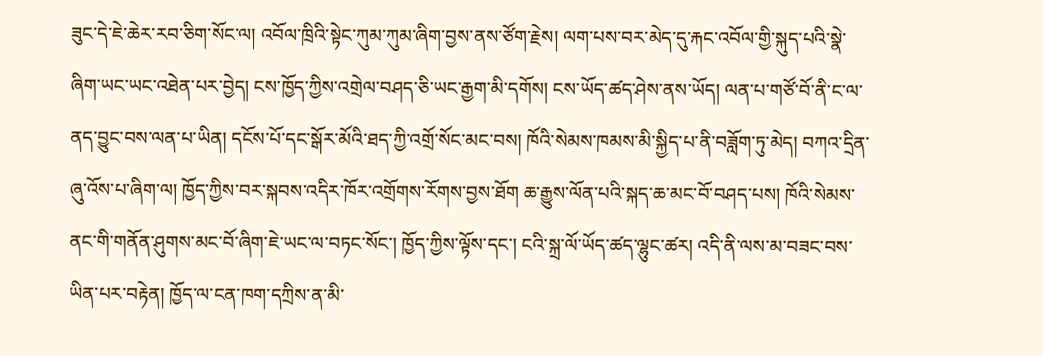ཟུང་དེ་ཇེ་ཆེར་རབ་ཅིག་སོང་ལ། འབོལ་ཁྲིའི་སྟེང་ཀུམ་ཀུམ་ཞིག་བྱས་ནས་ཙོག་རྗེས། ལག་པས་བར་མེད་དུ་རྐང་འབོལ་གྱི་སྐུད་པའི་སྣེ་ཞིག་ཡང་ཡང་འཐེན་པར་བྱེད། ངས་ཁྱོད་ཀྱིས་འགྲེལ་བཤད་ཅི་ཡང་རྒྱག་མི་དགོས། ངས་ཡོད་ཚད་ཤེས་ནས་ཡོད། ལན་པ་གཙོ་བོ་ནི་ང་ལ་ནད་བྱུང་བས་ལན་པ་ཡིན། དངོས་པོ་དང་སྒོར་མོའི་ཐད་ཀྱི་འགྲོ་སོང་མང་བས། ཁོའི་སེམས་ཁམས་མི་སྐྱིད་པ་ནི་བཟློག་ཏུ་མེད། བཀའ་དྲིན་ཞུ་འོས་པ་ཞིག་ལ། ཁྱོད་ཀྱིས་བར་སྐབས་འདིར་ཁོར་འགྲོགས་རོགས་བྱས་ཐོག ཆ་རྒྱུས་ལོན་པའི་སྐད་ཆ་མང་བོ་བཤད་པས། ཁོའི་སེམས་ནང་གི་གནོན་ཤུགས་མང་བོ་ཞིག་ཇེ་ཡང་ལ་བཏང་སོང་། ཁྱོད་ཀྱིས་ལྟོས་དང་། ངའི་སྐྲ་ལོ་ཡོད་ཚད་ལྷུང་ཚར། འདི་ནི་ལས་མ་བཟང་བས་ཡིན་པར་བརྟེན། ཁྱོད་ལ་ངན་ཁག་དཀྲིས་ན་མི་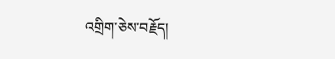འགྲིག་ཅེས་བརྗོད།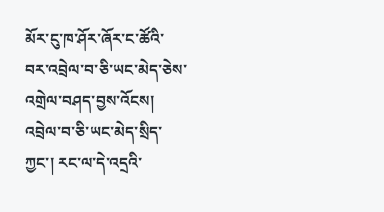མོར་ངུ་ཁ་ཤོར་ཞོར་ང་ཚོའི་བར་འབྲེལ་བ་ཅི་ཡང་མེད་ཅེས་འགྲེལ་བཤད་བྱས་འོངས། འབྲེལ་བ་ཅི་ཡང་མེད་སྲིད་ཀྱང་། རང་ལ་དེ་འདྲའི་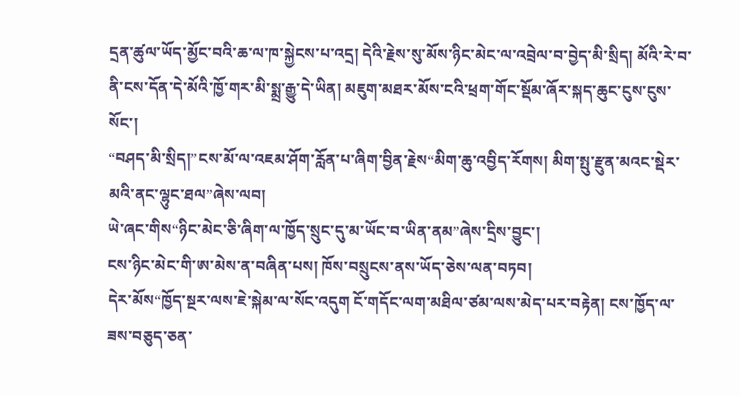དྲན་ཚུལ་ཡོད་མྱོང་བའི་ཆ་ལ་ཁ་སྐྱེངས་པ་འདྲ། དེའི་རྗེས་སུ་མོས་ཉིང་མེང་ལ་འབྲེལ་བ་བྱེད་མི་སྲིད། མོའི་རེ་བ་ནི་ངས་དོན་དེ་མོའི་ཁྱོ་གར་མི་སྨྲ་རྒྱུ་དེ་ཡིན། མཇུག་མཐར་མོས་ངའི་ཕྲག་གོང་སྡོམ་ཞོར་སྐད་ཆུང་ངུས་ངུས་སོང་།
“བཤད་མི་སྲིད།”ངས་མོ་ལ་འཇམ་ཤོག་རློན་པ་ཞིག་བྱིན་རྗེས“མིག་ཆུ་འབྱིད་རོགས། མིག་སྤུ་རྫུན་མའང་སྡེར་མའི་ནང་ལྷུང་ཐལ”ཞེས་ལབ།
ཡེ་ཞང་གིས“ཉིང་མེང་ཅི་ཞིག་ལ་ཁྱོད་སྲུང་དུ་མ་ཡོང་བ་ཡིན་ནམ”ཞེས་དྲིས་བྱུང་།
ངས་ཉིང་མེང་གི་ཨ་མེས་ན་བཞིན་པས། ཁོས་བསྲུངས་ནས་ཡོད་ཅེས་ལན་བཏབ།
དེར་མོས“ཁྱོད་སྔར་ལས་ཇེ་སྐེམ་ལ་སོང་འདུག ངོ་གདོང་ལག་མཐིལ་ཙམ་ལས་མེད་པར་བརྟེན། ངས་ཁྱོད་ལ་ཟས་བཅུད་ཅན་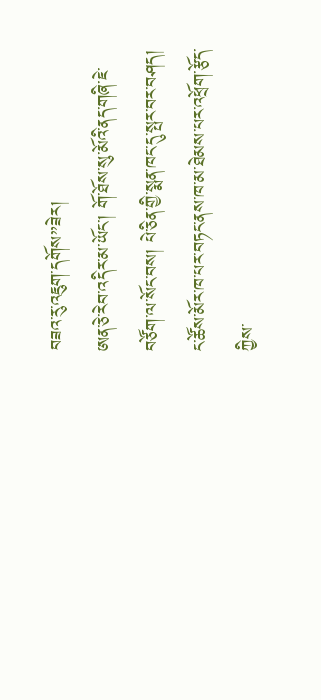བཟའ་རུ་འཇུག་དགོས”ཟེར།
ཨན་ཅེ་རེབ་འདིར་མ་ཡོང་། གོ་ཐོས་སུ་མོའི་ནད་གཞི་ཇེ་བཙོག་ལ་སོང་བས། པེ་ཅིན་གྱི་སྨན་ཁང་དུ་སྤར་བར་བཤད། ང་ཚོས་མོར་ཁ་པར་བཏང་ནས་ཁ་མ་ཐེམས་པར་འཕྲོག་རྩོད་ཀྱིས་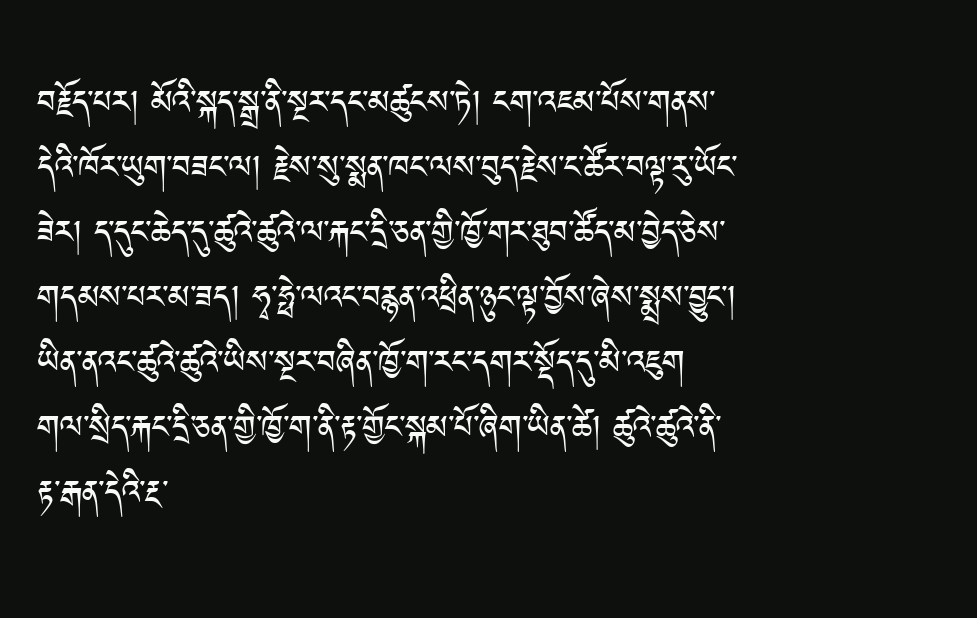བརྗོད་པར། མོའི་སྐད་སྒྲ་ནི་སྔར་དང་མཚུངས་ཏེ། ངག་འཇམ་པོས་གནས་དེའི་ཁོར་ཡུག་བཟང་ལ། རྗེས་སུ་སྨན་ཁང་ལས་བུད་རྗེས་ང་ཚོར་བལྟ་རུ་ཡོང་ཟེར། ད་དུང་ཆེད་དུ་ཚུའེ་ཚུའེ་ལ་རྐང་དྲི་ཅན་གྱི་ཁྱོ་གར་ཐུབ་ཚོད་མ་བྱེད་ཅེས་གདམས་པར་མ་ཟད། ཧྭ་ཧྥེ་ལའང་བརྙན་འཕྲིན་ཉུང་ལྟ་བྱོས་ཞེས་སྨྲས་བྱུང་། ཡིན་ནའང་ཚུའེ་ཚུའེ་ཡིས་སྔར་བཞིན་ཁྱོ་ག་རང་དགར་སྡོད་དུ་མི་འཇུག གལ་སྲིད་རྐང་དྲི་ཅན་གྱི་ཁྱོ་ག་ནི་རྟ་གྱོང་སྐམ་པོ་ཞིག་ཡིན་ཚེ། ཚུའེ་ཚུའེ་ནི་རྟ་རྒན་དེའི་རྔ་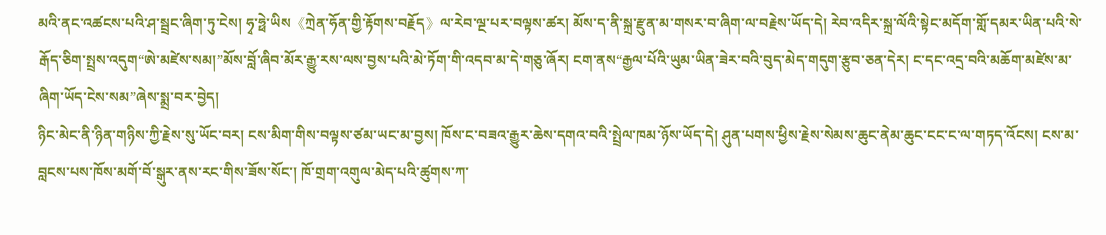མའི་ནང་འཚངས་པའི་ཤ་སྦྲང་ཞིག་ཏུ་ངེས། ཧྭ་ཧྥེ་ཡིས《ཀྲེན་ཧོན་གྱི་རྟོགས་བརྗོད》ལ་རེབ་ལྔ་པར་བལྟས་ཚར། མོས་ད་ནི་སྐྲ་རྫུན་མ་གསར་བ་ཞིག་ལ་བརྗེས་ཡོད་དེ། རེབ་འདིར་སྐྲ་ལོའི་སྟེང་མདོག་གློ་དམར་ཡིན་པའི་སེ་རྒོད་ཅིག་སྤྲས་འདུག“ཨེ་མཛེས་སམ།”མོས་བློ་ཞིབ་མོར་རྒྱུ་རས་ལས་བྱས་པའི་མེ་ཏོག་གི་འདབ་མ་དེ་གཅུ་ཞོར། ངག་ནས“རྒྱལ་པོའི་ཡུམ་ཡིན་ཟེར་བའི་བུད་མེད་གདུག་རྩུབ་ཅན་དེར། ང་དང་འདྲ་བའི་མཆོག་མཛེས་མ་ཞིག་ཡོད་ངེས་སམ”ཞེས་སྨྲ་བར་བྱེད།
ཉིང་མེང་ནི་ཉིན་གཉིས་ཀྱི་རྗེས་སུ་ཡོང་བར། ངས་མིག་གིས་བལྟས་ཙམ་ཡང་མ་བྱས། ཁོས་ང་བཟའ་རྒྱུར་ཆེས་དགའ་བའི་སྤྲེལ་ཁམ་ཉོས་ཡོད་དེ། ཤུན་པགས་ཕྱིས་རྗེས་སེམས་ཆུང་ནེམ་ཆུང་ངང་ང་ལ་གཏད་འོངས། ངས་མ་བླངས་པས་ཁོས་མགོ་བོ་སྒུར་ནས་རང་གིས་ཟོས་སོང་། ཁོ་གྲག་འགུལ་མེད་པའི་ཚུགས་ཀ་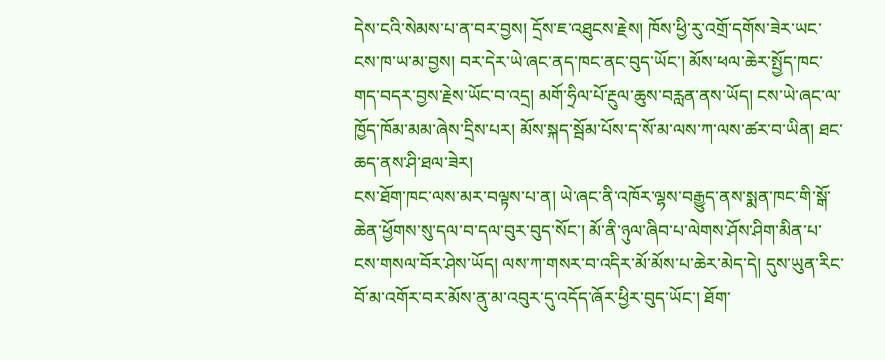དེས་ངའི་སེམས་པ་ན་བར་བྱས། དྲོས་ཇ་འཐུངས་རྗེས། ཁོས་ཕྱི་རུ་འགྲོ་དགོས་ཟེར་ཡང་ངས་ཁ་ཡ་མ་བྱས། བར་དེར་ཡེ་ཞང་ནད་ཁང་ནང་བུད་ཡོང་། མོས་ཕལ་ཆེར་སྤྱོད་ཁང་གད་བདར་བྱས་རྗེས་ཡོང་བ་འདྲ། མགོ་ཧྲིལ་པོ་རྔུལ་ཆུས་བརླན་ནས་ཡོད། ངས་ཡེ་ཞང་ལ་ཁྱོད་ཁོམ་མམ་ཞེས་དྲིས་པར། མོས་སྐད་སྦོམ་པོས་ད་སོ་མ་ལས་ཀ་ལས་ཚར་བ་ཡིན། ཐང་ཆད་ནས་ཤི་ཐལ་ཟེར།
ངས་ཐོག་ཁང་ལས་མར་བལྟས་པ་ན། ཡེ་ཞང་ནི་འཁོར་ལྷས་བརྒྱུད་ནས་སྨན་ཁང་གི་སྒོ་ཆེན་ཕྱོགས་སུ་དལ་བ་དལ་བུར་བུད་སོང་། མོ་ནི་ཉུལ་ཞིབ་པ་ལེགས་ཤོས་ཤིག་མིན་པ་ངས་གསལ་བོར་ཤེས་ཡོད། ལས་ཀ་གསར་བ་འདིར་མོ་མོས་པ་ཆེར་མེད་དེ། དུས་ཡུན་རིང་བོ་མ་འགོར་བར་མོས་ནུ་མ་འབུར་དུ་འདོད་ཞོར་ཕྱིར་བུད་ཡོང་། ཐོག་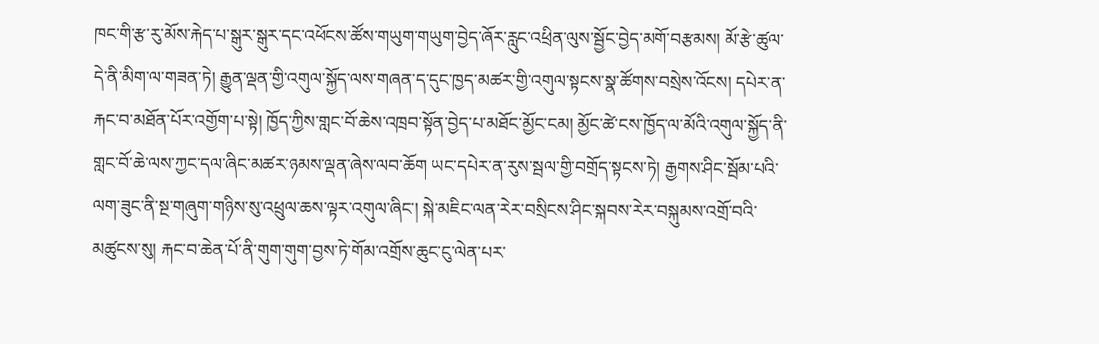ཁང་གི་རྩ་རུ་མོས་རྐེད་པ་སྒུར་སྒུར་དང་འཕོངས་ཚོས་གཡུག་གཡུག་བྱེད་ཞོར་རླུང་འཕྲིན་ལུས་སྦྱོང་བྱེད་མགོ་བརྩམས། མོ་རྩེ་ཚུལ་དེ་ནི་མིག་ལ་གཟན་ཏེ། རྒྱུན་ལྡན་གྱི་འགུལ་སྐྱོད་ལས་གཞན་ད་དུང་ཁྱད་མཚར་གྱི་འགུལ་སྟངས་སྣ་ཚོགས་བསྲེས་འོངས། དཔེར་ན་རྐང་བ་མཐོན་པོར་འགྱོག་པ་སྟེ། ཁྱོད་ཀྱིས་གླང་བོ་ཆེས་འཁྲབ་སྟོན་བྱེད་པ་མཐོང་མྱོང་ངམ། མྱོང་ཚེ་ངས་ཁྱོད་ལ་མོའི་འགུལ་སྐྱོད་ནི་གླང་བོ་ཆེ་ལས་ཀྱང་དལ་ཞིང་མཚར་ཉམས་ལྡན་ཞེས་ལབ་ཆོག ཡང་དཔེར་ན་རུས་སྦལ་གྱི་བགྲོད་སྟངས་ཏེ། རྒྱགས་ཤིང་སྦོམ་པའི་ལག་ཟུང་ནི་སྔ་གཞུག་གཉིས་སུ་འཕྲུལ་ཆས་ལྟར་འགུལ་ཞིང་། སྐེ་མཇིང་ལན་རེར་བསྲིངས་ཤིང་སྐབས་རེར་བསྐུམས་འགྲོ་བའི་མཚུངས་སུ། རྐང་བ་ཆེན་པོ་ནི་གུག་གུག་བྱས་ཏེ་གོམ་འགྲོས་ཆུང་ངུ་ལེན་པར་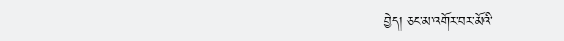བྱེད། ཅང་མ་འགོར་བར་མོའི་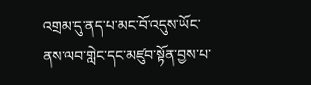འགྲམ་དུ་ནད་པ་མང་བོ་འདུས་ཡོང་ནས་ལབ་གླེང་དང་མཛུབ་སྟོན་བྱས་པ་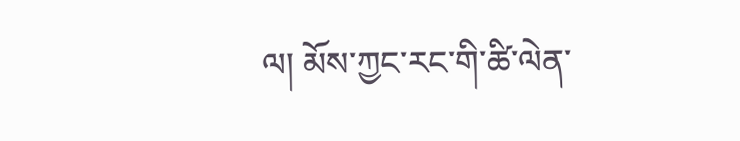ལ། མོས་ཀྱང་རང་གི་ཚི་ལེན་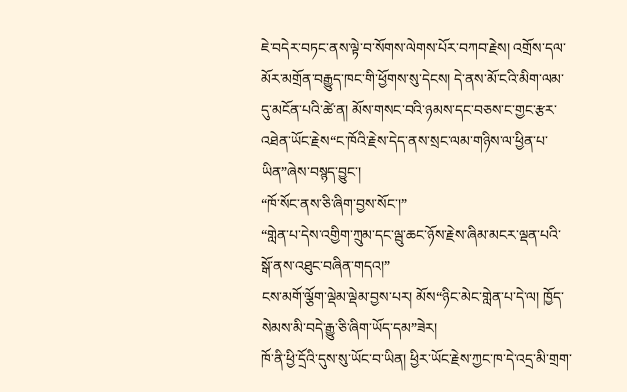ཇེ་བདེར་བཏང་ནས་ལྟེ་བ་སོགས་ལེགས་པོར་བཀབ་རྗེས། འགྲོས་དལ་མོར་མགྲོན་བརྒྱུད་ཁང་གི་ཕྱོགས་སུ་དེངས། དེ་ནས་མོ་ངའི་མིག་ལམ་དུ་མངོན་པའི་ཚེ་ན། མོས་གསང་བའི་ཉམས་དང་བཅས་ང་གྱང་རྩར་འཐེན་ཡོང་རྗེས“ང་ཁོའི་རྗེས་དེད་ནས་སྲང་ལམ་གཉིས་ལ་ཕྱིན་པ་ཡིན”ཞེས་བསྙད་བྱུང་།
“ཁོ་སོང་ནས་ཅི་ཞིག་བྱས་སོང་།”
“གླེན་པ་དེས་འགྱིག་ཀྲུམ་དང་ལྦུ་ཆང་ཉོས་རྗེས་ཞིམ་མངར་ལྡན་པའི་སྒོ་ནས་འཐུང་བཞིན་གདའ།”
ངས་མགོ་ལྕོག་ལྡེམ་ལྡེམ་བྱས་པར། མོས“ཉིང་མེང་གླེན་པ་དེ་ལ། ཁྱོད་སེམས་མི་བདེ་རྒྱུ་ཅི་ཞིག་ཡོད་དམ”ཟེར།
ཁོ་ནི་ཕྱི་དྲོའི་དུས་སུ་ཡོང་བ་ཡིན། ཕྱིར་ཡོང་རྗེས་ཀྱང་ཁ་དེ་འདྲ་མི་གྲག་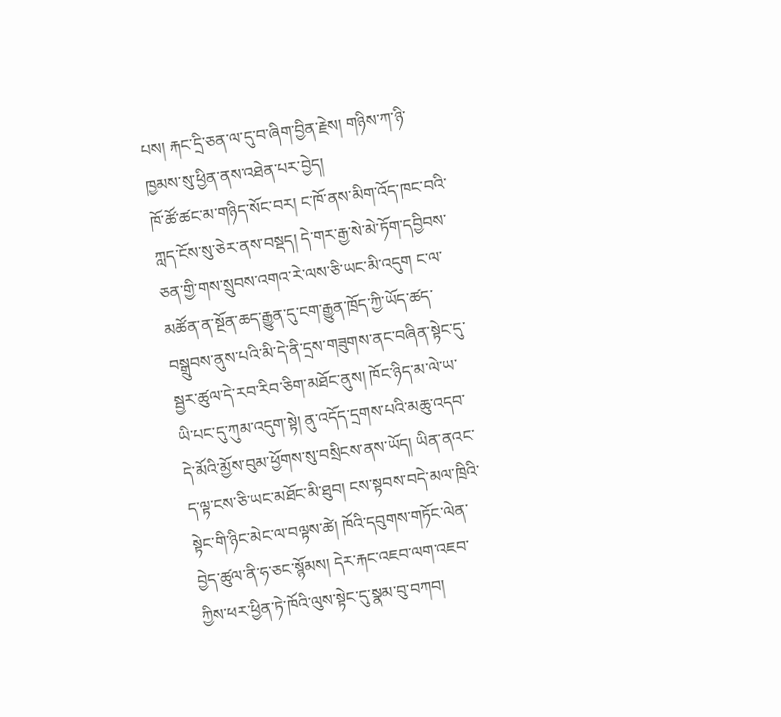པས། རྐང་དྲི་ཅན་ལ་དུ་བ་ཞིག་བྱིན་རྗེས། གཉིས་ཀ་ཉི་ཁྱམས་སུ་ཕྱིན་ནས་འཐེན་པར་བྱེད།
ཁོ་ཚོ་ཚང་མ་གཉིད་སོང་བར། ང་ཁོ་ནས་མིག་འོད་ཁང་བའི་ཀླད་ངོས་སུ་ཅེར་ནས་བསྡད། དེ་གར་རྒྱ་སེ་མེ་ཏོག་དབྱིབས་ཅན་གྱི་གས་སྲུབས་འགའ་རེ་ལས་ཅི་ཡང་མི་འདུག ང་ལ་མཚོན་ན་སྔོན་ཆད་རྒྱུན་དུ་ངག་རྒྱུན་ཁྲོད་ཀྱི་ཡོད་ཚད་བསྒྲུབས་ནུས་པའི་མི་དེ་ནི་དྲས་གཟུགས་ནང་བཞིན་སྟེང་དུ་སྦྱར་ཚུལ་དེ་རབ་རིབ་ཅིག་མཐོང་ནུས། ཁོང་ཉིད་མ་ལེ་ཡ་ཡི་པང་དུ་ཀུམ་འདུག་སྟེ། ནུ་འདོད་དྲགས་པའི་མཆུ་འདབ་དེ་མོའི་མྱོས་བུམ་ཕྱོགས་སུ་བསྲིངས་ནས་ཡོད། ཡིན་ནའང་ད་ལྟ་ངས་ཅི་ཡང་མཐོང་མི་ཐུབ། ངས་སྟབས་བདེ་མལ་ཁྲིའི་སྟེང་གི་ཉིང་མེང་ལ་བལྟས་ཚེ། ཁོའི་དབུགས་གཏོང་ལེན་བྱེད་ཚུལ་ནི་ཧ་ཅང་སྙོམས། དེར་རྐང་འཇབ་ལག་འཇབ་ཀྱིས་ཕར་ཕྱིན་ཏེ་ཁོའི་ལུས་སྟེང་དུ་སྣམ་བུ་བཀབ།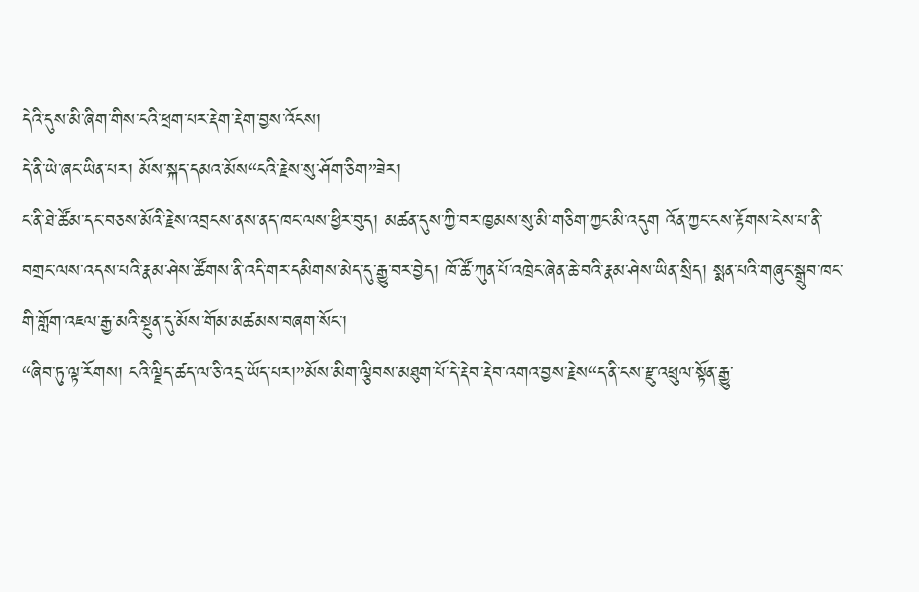དེའི་དུས་མི་ཞིག་གིས་ངའི་ཕྲག་པར་རྡེག་རྡེག་བྱས་འོངས།
དེ་ནི་ཡེ་ཞང་ཡིན་པར། མོས་སྐད་དམའ་མོས“ངའི་རྗེས་སུ་ཤོག་ཅིག”ཟེར།
ང་ནི་ཐེ་ཚོམ་དང་བཅས་མོའི་རྗེས་འབྲངས་ནས་ནད་ཁང་ལས་ཕྱིར་བུད། མཚན་དུས་ཀྱི་བར་ཁྱམས་སུ་མི་གཅིག་ཀྱང་མི་འདུག འོན་ཀྱང་ངས་རྟོགས་ངེས་པ་ནི་བགྲང་ལས་འདས་པའི་རྣམ་ཤེས་ཚོགས་ནི་འདི་གར་དམིགས་མེད་དུ་རྒྱུ་བར་བྱེད། ཁོ་ཚོ་ཀུན་པོ་འཁྲེང་ཞེན་ཆེ་བའི་རྣམ་ཤེས་ཡིན་སྲིད། སྨན་པའི་གཞུང་སྒྲུབ་ཁང་གི་གློག་འཇལ་རྒྱ་མའི་སྔུན་དུ་མོས་གོམ་མཚམས་བཞག་སོང་།
“ཞིབ་ཏུ་ལྟ་རོགས། ངའི་ལྗིད་ཚད་ལ་ཅི་འདྲ་ཡོད་པར།”མོས་མིག་ལྕིབས་མཐུག་པོ་དེ་རྡེབ་རྡེབ་འགའ་བྱས་རྗེས“ད་ནི་ངས་རྫུ་འཕྲུལ་སྟོན་རྒྱུ་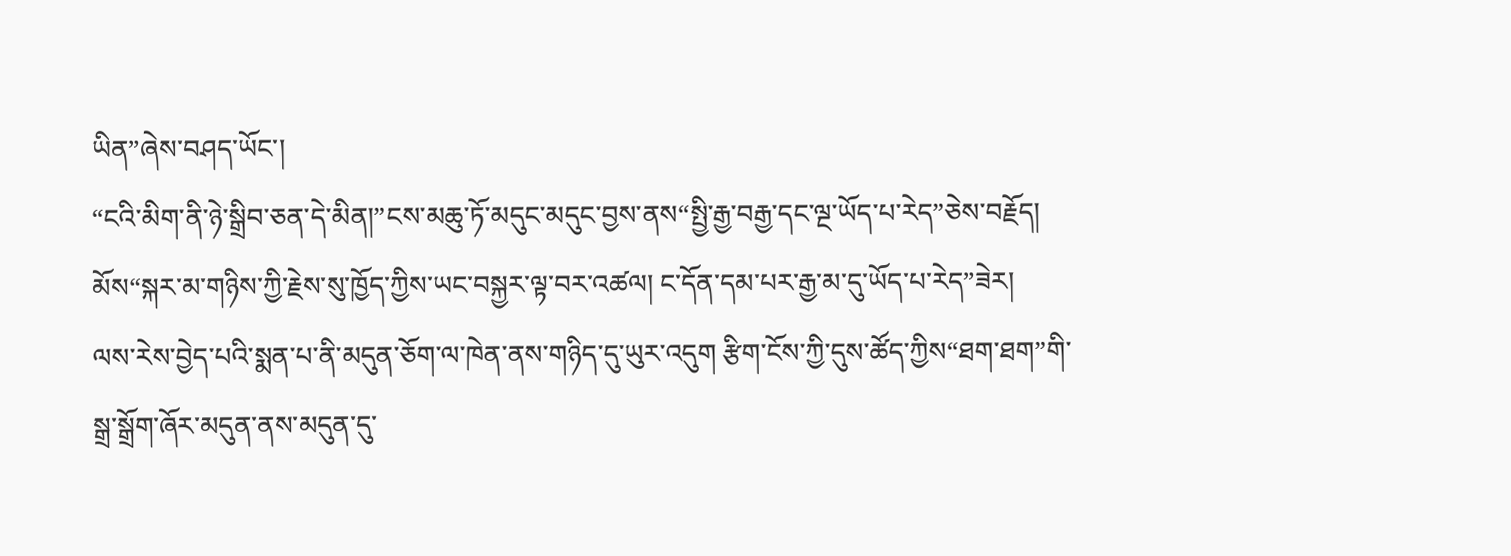ཡིན”ཞེས་བཤད་ཡོང་།
“ངའི་མིག་ནི་ཉེ་སྒྲིབ་ཅན་དེ་མིན།”ངས་མཆུ་ཏོ་མདུང་མདུང་བྱས་ནས“སྤྱི་རྒྱ་བརྒྱ་དང་ལྔ་ཡོད་པ་རེད”ཅེས་བརྗོད།
མོས“སྐར་མ་གཉིས་ཀྱི་རྗེས་སུ་ཁྱོད་ཀྱིས་ཡང་བསྐྱར་ལྟ་བར་འཚལ། ང་དོན་དམ་པར་རྒྱ་མ་དུ་ཡོད་པ་རེད”ཟེར།
ལས་རེས་བྱེད་པའི་སྨན་པ་ནི་མདུན་ཅོག་ལ་ཁེན་ནས་གཉིད་དུ་ཡུར་འདུག རྩིག་ངོས་ཀྱི་དུས་ཚོད་ཀྱིས“ཐག་ཐག”གི་སྒྲ་སྒྲོག་ཞོར་མདུན་ནས་མདུན་དུ་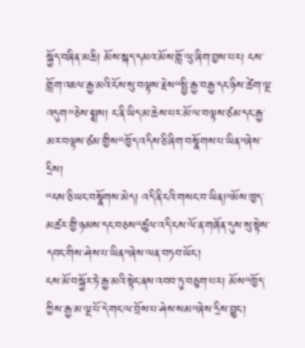སྐྱོད་བཞིན་མཆི། མོས་སྐད་དམའ་མོས་གློ་ལུ་ཞིག་བྱས་པར། ངས་གློག་འཇལ་རྒྱ་མའི་ངོས་སུ་བལྟས་རྗེས“སྤྱི་རྒྱ་བརྒྱ་དང་ཉིས་ཚེག་ལྔ་འདུག”ཅེས་སྨྲས། ང་ནི་ཡིད་མ་ཆེས་པར་མོ་ལ་བལྟས་ཙམ་དང་རྒྱ་མར་བལྟས་ཙམ་གྱིས“ཁྱོད་འདིས་ཅི་ཞིག་བསྣོགས་པ་ཡིན”ཞེས་དྲིས།
“ངས་ཅི་ཡང་བསྣོགས་མེད། འདི་ནི་ངའི་གསང་བ་ཡིན།”མོས་ཁྱད་མཚར་གྱི་ཉམས་དང་བཅས“ཚུལ་འདི་ངས་ལོ་ན་གཞོན་དུས་སུ་སྟེས་དབང་གིས་ཤེས་པ་ཡིན”ཞེས་ལན་བཏབ་ཡོང་།
ངས་མོ་བསྐྱོར་ཏེ་རྒྱ་མའི་སྟེང་ནས་འབབ་ཏུ་བཅུག་པར། མོས“ཁྱོད་ཀྱིས་རྒྱ་མ་ལྔ་པོ་དེ་གང་ལ་བྲོས་པ་ཤེས་སམ”ཞེས་དྲིས་བྱུང་།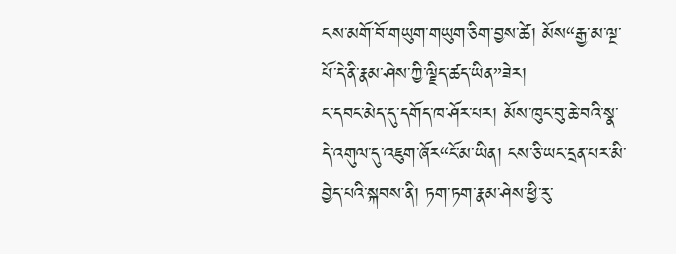ངས་མགོ་བོ་གཡུག་གཡུག་ཅིག་བྱས་ཚེ། མོས“རྒྱ་མ་ལྔ་པོ་དེ་ནི་རྣམ་ཤེས་ཀྱི་ལྗིད་ཚད་ཡིན”ཟེར།
ང་དབང་མེད་དུ་དགོད་ཁ་ཤོར་པར། མོས་ཁུང་བུ་ཆེ་བའི་སྣ་དེ་འགུལ་དུ་འཇུག་ཞོར“ངོ་མ་ཡིན། ངས་ཅི་ཡང་དྲན་པར་མི་བྱེད་པའི་སྐབས་ནི། ཏག་ཏག་རྣམ་ཤེས་ཕྱི་རུ་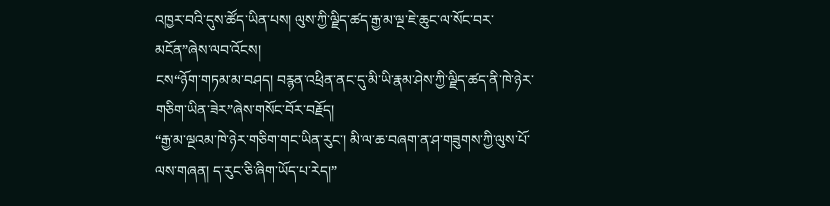འཁྱར་བའི་དུས་ཚོད་ཡིན་པས། ལུས་ཀྱི་ལྗིད་ཚད་རྒྱ་མ་ལྔ་ཇེ་ཆུང་ལ་སོང་བར་མངོན”ཞེས་ལབ་འོངས།
ངས“ཉོག་གཏམ་མ་བཤད། བརྙན་འཕྲིན་ནང་དུ་མི་ཡི་རྣམ་ཤེས་ཀྱི་ལྗིད་ཚད་ནི་ཁེ་ཉེར་གཅིག་ཡིན་ཟེར”ཞེས་གསོང་བོར་བརྗོད།
“རྒྱ་མ་ལྔའམ་ཁེ་ཉེར་གཅིག་གང་ཡིན་རུང་། མི་ལ་ཆ་བཞག་ན་ཤ་གཟུགས་ཀྱི་ལུས་པོ་ལས་གཞན། ད་རུང་ཅི་ཞིག་ཡོད་པ་རེད།”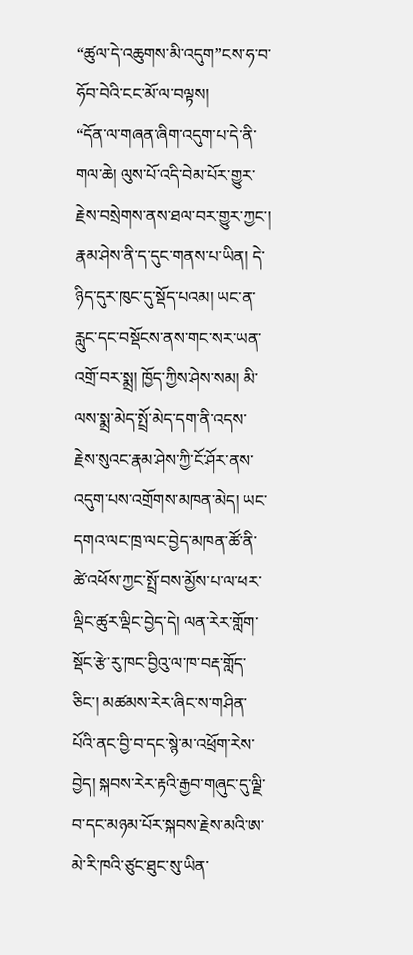“ཚུལ་དེ་འཆུགས་མི་འདུག”ངས་ཧ་བ་ཧོབ་བེའི་ངང་མོ་ལ་བལྟས།
“དོན་ལ་གཞན་ཞིག་འདུག་པ་དེ་ནི་གལ་ཆེ། ལུས་པོ་འདི་བེམ་པོར་གྱུར་རྗེས་བསྲེགས་ནས་ཐལ་བར་གྱུར་ཀྱང་། རྣམ་ཤེས་ནི་ད་དུང་གནས་པ་ཡིན། དེ་ཉིད་དུར་ཁུང་དུ་སྡོད་པའམ། ཡང་ན་རླུང་དང་བསྡོངས་ནས་གང་སར་ཡན་འགྲོ་བར་སྨྲ། ཁྱོད་ཀྱིས་ཤེས་སམ། མི་ལས་སྨྲ་མེད་སྤྲོ་མེད་དག་ནི་འདས་རྗེས་སུའང་རྣམ་ཤེས་ཀྱི་ངོ་ཤོར་ནས་འདུག་པས་འགྲོགས་མཁན་མེད། ཡང་དགའ་ལང་ཁྲ་ལང་བྱེད་མཁན་ཚོ་ནི་ཚེ་འཕོས་ཀྱང་སྤྲོ་བས་མྱོས་པ་ལ་ཕར་ལྡིང་ཚུར་ལྡིང་བྱེད་དེ། ལན་རེར་གློག་སྡོང་རྩེ་རུ་ཁང་བྱིའུ་ལ་ཁ་བརྡ་གློད་ཅིང་། མཚམས་རེར་ཞིང་ས་གཤིན་པོའི་ནང་བྱི་བ་དང་སྙེ་མ་འཕྲོག་རེས་བྱེད། སྐབས་རེར་རྟའི་རྒྱབ་གཞུང་དུ་ལྗི་བ་དང་མཉམ་པོར་སྐབས་རྗེས་མའི་ཨ་མེ་རི་ཁའི་ཙུང་ཐུང་སུ་ཡིན་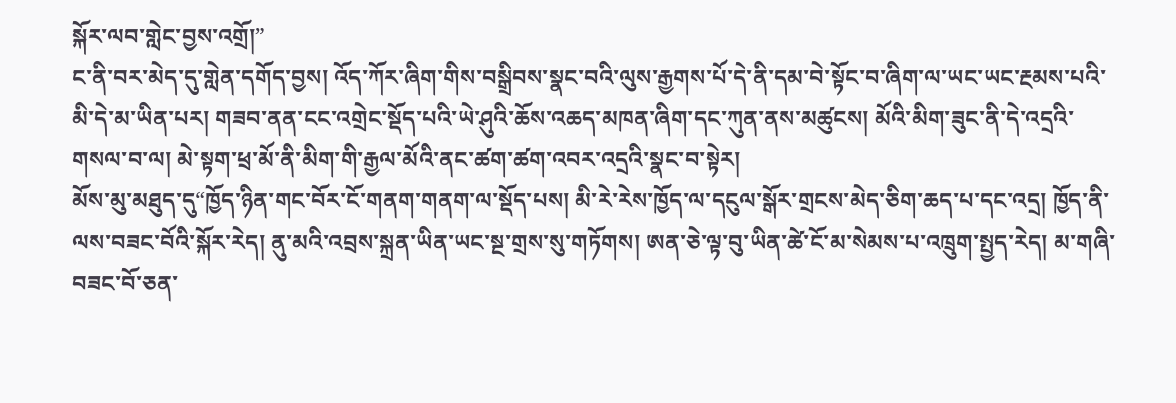སྐོར་ལབ་གླེང་བྱས་འགྲོ།”
ང་ནི་བར་མེད་དུ་གླེན་དགོད་བྱས། འོད་ཀོར་ཞིག་གིས་བསྒྲིབས་སྣང་བའི་ལུས་རྒྱགས་པོ་དེ་ནི་དམ་བེ་སྟོང་བ་ཞིག་ལ་ཡང་ཡང་རྔམས་པའི་མི་དེ་མ་ཡིན་པར། གཟབ་ནན་ངང་འགྲེང་སྡོད་པའི་ཡེ་ཤུའི་ཆོས་འཆད་མཁན་ཞིག་དང་ཀུན་ནས་མཚུངས། མོའི་མིག་ཟུང་ནི་དེ་འདྲའི་གསལ་བ་ལ། མེ་སྟག་ཕྲ་མོ་ནི་མིག་གི་རྒྱལ་མོའི་ནང་ཚག་ཚག་འབར་འདྲའི་སྣང་བ་སྟེར།
མོས་མུ་མཐུད་དུ“ཁྱོད་ཉིན་གང་བོར་ངོ་གནག་གནག་ལ་སྡོད་པས། མི་རེ་རེས་ཁྱོད་ལ་དངུལ་སྒོར་གྲངས་མེད་ཅིག་ཆད་པ་དང་འདྲ། ཁྱོད་ནི་ལས་བཟང་བོའི་སྐོར་རེད། ནུ་མའི་འབྲས་སྐྲན་ཡིན་ཡང་སྔ་གྲས་སུ་གཏོགས། ཨན་ཅེ་ལྟ་བུ་ཡིན་ཚེ་ངོ་མ་སེམས་པ་འཁྲུག་སྤྱད་རེད། མ་གཞི་བཟང་བོ་ཅན་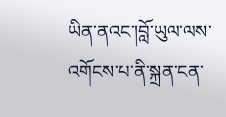ཡིན་ནའང་།བློ་ཡུལ་ལས་འགོངས་པ་ནི་སྐྲན་ངན་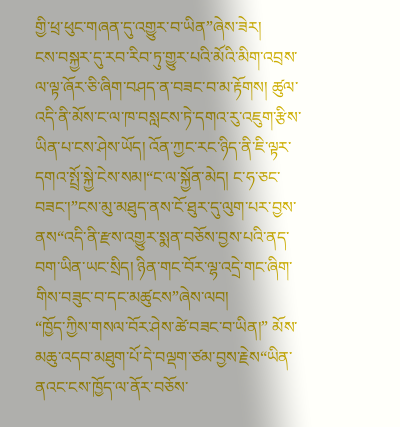གྱི་ཕྲ་ཕུང་གཞན་དུ་འགྱུར་བ་ཡིན”ཞེས་ཟེར།
ངས་བསྐྱར་དུ་རབ་རིབ་ཏུ་གྱུར་པའི་མོའི་མིག་འབྲས་ལ་ལྟ་ཞོར་ཅི་ཞིག་བཤད་ན་བཟང་བ་མ་རྟོགས། ཚུལ་འདི་ནི་མོས་ང་ལ་ཁ་བསླངས་ཏེ་དགའ་རུ་འཇུག་རྩིས་ཡིན་པ་ངས་ཤེས་ཡོད། འོན་ཀྱང་རང་ཉིད་ནི་ཇི་ལྟར་དགའ་སྤྲོ་སྐྱེ་ངེས་སམ།“ང་ལ་སྐྱོན་མེད། ང་ཧ་ཅང་བཟང་།”ངས་མུ་མཐུད་ནས་ངོ་ཐུར་དུ་ལུག་པར་བྱས་ནས“འདི་ནི་རྫས་འགྱུར་སྨན་བཅོས་བྱས་པའི་ནད་བག་ཡིན་ཡང་སྲིད། ཉིན་གང་བོར་ལྷ་འདྲེ་གང་ཞིག་གིས་བཟུང་བ་དང་མཚུངས”ཞེས་ལབ།
“ཁྱོད་ཀྱིས་གསལ་བོར་ཤེས་ཚེ་བཟང་བ་ཡིན།” མོས་མཆུ་འདབ་མཐུག་པོ་དེ་བལྡག་ཙམ་བྱས་རྗེས“ཡིན་ནའང་ངས་ཁྱོད་ལ་ནོར་བཅོས་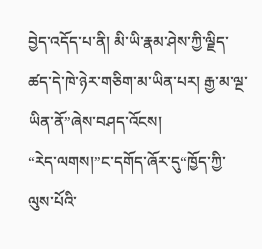བྱེད་འདོད་པ་ནི། མི་ཡི་རྣམ་ཤེས་ཀྱི་ལྗིད་ཚད་དེ་ཁེ་ཉེར་གཅིག་མ་ཡིན་པར། རྒྱ་མ་ལྔ་ཡིན་ནོ”ཞེས་བཤད་འོངས།
“རེད་ལགས།”ང་དགོད་ཞོར་དུ“ཁྱོད་ཀྱི་ལུས་པོའི་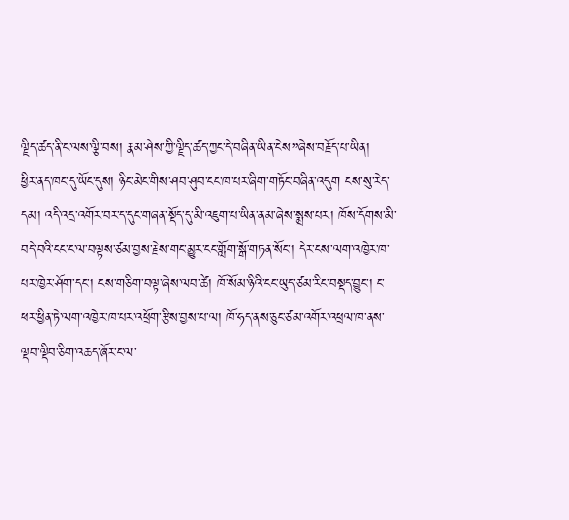ལྗིད་ཚད་ནི་ང་ལས་ལྕི་བས། རྣམ་ཤེས་ཀྱི་ལྗིད་ཚད་ཀྱང་དེ་བཞིན་ཡིན་ངེས”ཞེས་བརྗོད་པ་ཡིན།
ཕྱིར་ནད་ཁང་དུ་ཡོང་དུས། ཉིང་མེང་གིས་ཤབ་ཤུབ་ངང་ཁ་པར་ཞིག་གཏོང་བཞིན་འདུག ངས་སུ་རེད་དམ། འདི་འདྲ་འགོར་བར་ད་དུང་གཞན་སྡོད་དུ་མི་འཇུག་པ་ཡིན་ནམ་ཞེས་སྨྲས་པར། ཁོས་དོགས་མི་བདེ་བའི་ངང་ང་ལ་བལྟས་ཙམ་བྱས་རྗེས་གང་མྱུར་ངང་གློག་སྒོ་གཏན་སོང་། དེར་ངས་ལག་འཁྱེར་ཁ་པར་ཁྱེར་ཤོག་དང་། ངས་གཅིག་བལྟ་ཞེས་ལབ་ཚེ། ཁོ་སོམ་ཉིའི་ངང་ཡུད་ཙམ་རིང་བསྡད་བྱུང་། ང་ཕར་ཕྱིན་ཏེ་ལག་འཁྱེར་ཁ་པར་འཕྲོག་རྩིས་བྱས་པ་ལ། ཁོ་ཧད་ནས་ཅུང་ཙམ་འགོར་འཕྲལ་ཁ་ནས་ལྡབ་ལྡིབ་ཅིག་འཆད་ཞོར་ང་ལ་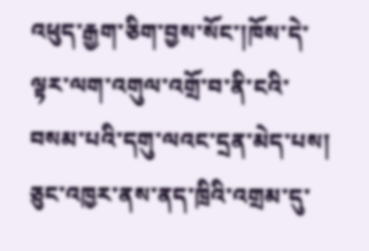འཕུད་རྒྱག་ཅིག་བྱས་སོང་།ཁོས་དེ་ལྟར་ལག་འགུལ་འགྲོ་བ་ནི་ངའི་བསམ་པའི་དགུ་ལའང་དྲན་མེད་པས། ཅུང་འཁྱར་ནས་ནད་ཁྲིའི་འགྲམ་དུ་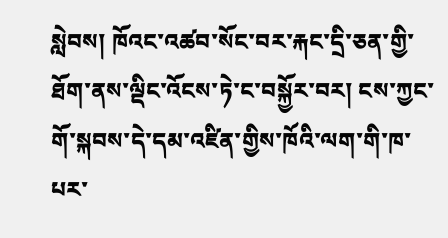སླེབས། ཁོའང་འཚབ་སོང་བར་རྐང་དྲི་ཅན་གྱི་ཐོག་ནས་ལྡིང་འོངས་ཏེ་ང་བསྐྱོར་བར། ངས་ཀྱང་གོ་སྐབས་དེ་དམ་འཛིན་གྱིས་ཁོའི་ལག་གི་ཁ་པར་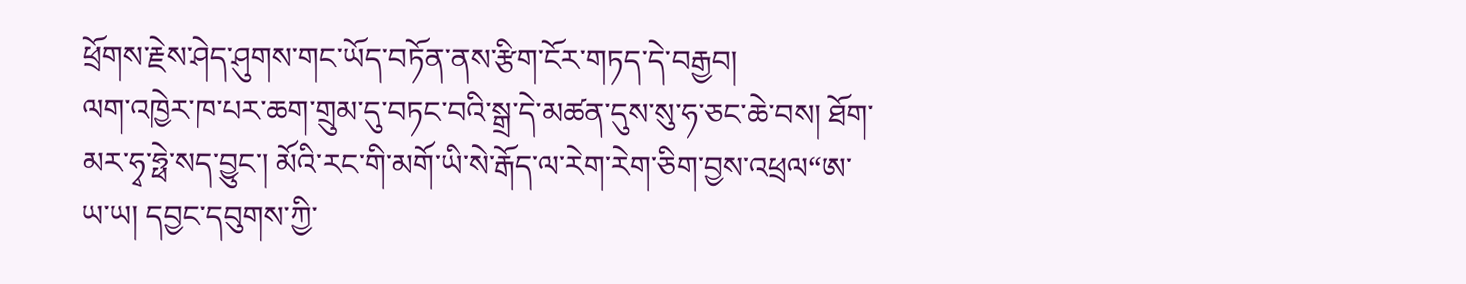ཕྲོགས་རྗེས་ཤེད་ཤུགས་གང་ཡོད་བཏོན་ནས་རྩིག་ངོར་གཏད་དེ་བརྒྱབ།
ལག་འཁྱེར་ཁ་པར་ཆག་གྲུམ་དུ་བཏང་བའི་སྒྲ་དེ་མཚན་དུས་སུ་ཧ་ཅང་ཆེ་བས། ཐོག་མར་ཧྭ་ཧྥེ་སད་བྱུང་། མོའི་རང་གི་མགོ་ཡི་སེ་རྒོད་ལ་རེག་རེག་ཅིག་བྱས་འཕྲལ“ཨ་ཡ་ཡ། དབྱང་དབུགས་ཀྱི་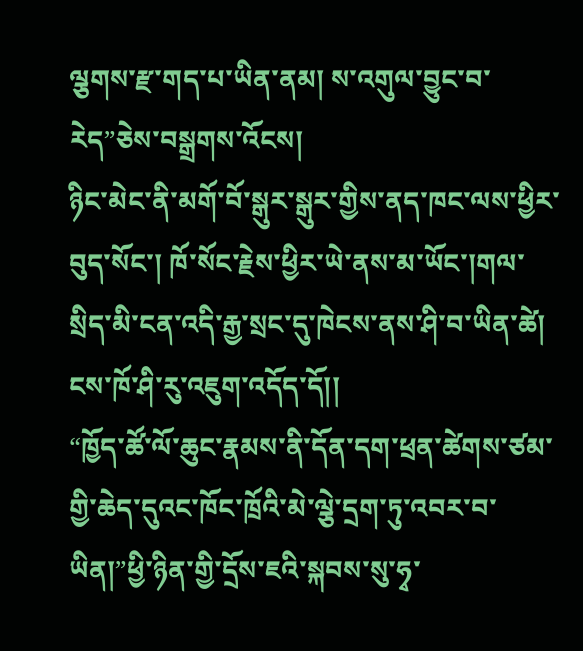ལྕགས་རྫ་གད་པ་ཡིན་ནམ། ས་འགུལ་བྱུང་བ་རེད”ཅེས་བསྒྲགས་འོངས།
ཉིང་མེང་ནི་མགོ་བོ་སྒུར་སྒུར་གྱིས་ནད་ཁང་ལས་ཕྱིར་བུད་སོང་། ཁོ་སོང་རྗེས་ཕྱིར་ཡེ་ནས་མ་ཡོང་།གལ་སྲིད་མི་ངན་འདི་རྒྱ་སྲང་དུ་ཁེངས་ནས་ཤི་བ་ཡིན་ཚེ། ངས་ཁོ་ཤི་རུ་འཇུག་འདོད་དོ།།
“ཁྱོད་ཚོ་ལོ་ཆུང་རྣམས་ནི་དོན་དག་ཕྲན་ཚེགས་ཙམ་གྱི་ཆེད་དུའང་ཁོང་ཁྲོའི་མེ་ལྕེ་དྲག་ཏུ་འབར་བ་ཡིན།”ཕྱི་ཉིན་གྱི་དྲོས་ཇའི་སྐབས་སུ་ཧྭ་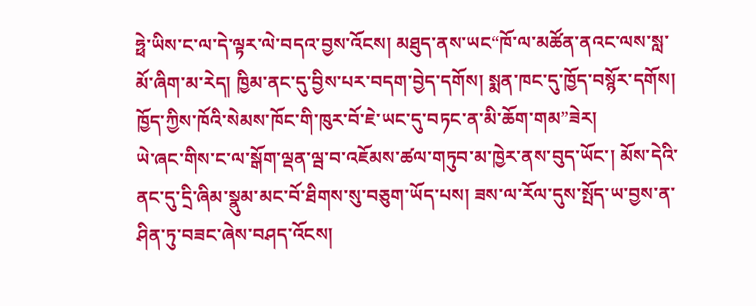ཧྥེ་ཡིས་ང་ལ་དེ་ལྟར་ལེ་བདའ་བྱས་འོངས། མཐུད་ནས་ཡང“ཁོ་ལ་མཚོན་ནའང་ལས་སླ་མོ་ཞིག་མ་རེད། ཁྱིམ་ནང་དུ་བྱིས་པར་བདག་བྱེད་དགོས། སྨན་ཁང་དུ་ཁྱོད་བསྙོར་དགོས། ཁྱོད་ཀྱིས་ཁོའི་སེམས་ཁོང་གི་ཁུར་བོ་ཇེ་ཡང་དུ་བཏང་ན་མི་ཆོག་གམ”ཟེར།
ཡེ་ཞང་གིས་ང་ལ་སྒོག་ལྡན་ལྦ་བ་འཇོམས་ཚལ་གཏུབ་མ་ཁྱེར་ནས་བུད་ཡོང་། མོས་དེའི་ནང་དུ་དྲི་ཞིམ་སྣུམ་མང་བོ་ཐིགས་སུ་བཅུག་ཡོད་པས། ཟས་ལ་རོལ་དུས་སྤོད་ཡ་བྱས་ན་ཤིན་ཏུ་བཟང་ཞེས་བཤད་འོངས།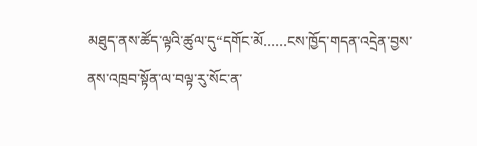མཐུད་ནས་ཚོད་ལྟའི་ཚུལ་དུ“དགོང་མོ……ངས་ཁྱོད་གདན་འདྲེན་བྱས་ནས་འཁྲབ་སྟོན་ལ་བལྟ་རུ་སོང་ན་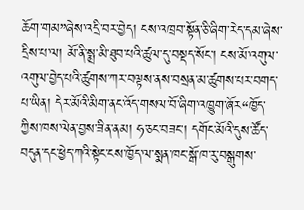ཆོག་གམ”ཞེས་འདྲི་བར་བྱེད། ངས་འཁྲབ་སྟོན་ཅི་ཞིག་རེད་དམ་ཞེས་དྲིས་པ་ལ། མོ་ནི་སྨྲ་མི་ཐུབ་པའི་ཚུལ་དུ་བསྡད་སོང་། ངས་མོ་འགུལ་འགུལ་བྱེད་པའི་ཚུགས་ཀར་བལྟས་ནས་བསྲན་མ་ཚུགས་པར་བགད་པ་ཡིན། དེར་མོའི་མིག་ནང་འོད་གསལ་བོ་ཞིག་འཁྱུག་ཞོར“ཁྱོད་ཀྱིས་ཁས་ལེན་བྱས་ཟིན་ནམ། ཧ་ཅང་བཟང་། དགོང་མོའི་དུས་ཚོད་བདུན་དང་ཕྱེད་ཀའི་སྟེང་ངས་ཁྱོད་ལ་སྨན་ཁང་སྒོ་ཁ་རུ་བསྒུགས་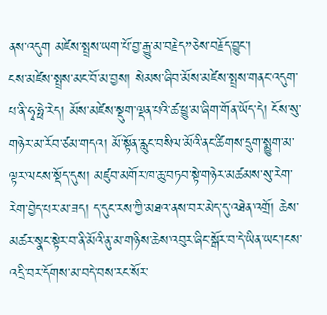ནས་འདུག མཛེས་སྤྲས་ཡག་པོ་བྱ་རྒྱུ་མ་བརྗེད”ཅེས་བརྗོད་བྱུང་།
ངས་མཛེས་སྤྲས་མང་བོ་མ་བྱས། སེམས་ཞིབ་མོས་མཛེས་སྤྲས་གནང་འདུག་པ་ནི་ཧྭ་ཧྥེ་རེད། མོས་མཛེས་སྡུག་ལྡན་པའི་ཚ་ཕྱུ་མ་ཞིག་གོན་ཡོད་དེ། ངོས་སུ་གཉེར་མ་རོབ་ཙམ་གདའ། མོ་སྟོན་རླུང་བསིལ་མོའི་ནང་ཚིགས་དྲུག་སྨྱུག་མ་ལྟར་ལངས་སྡོད་དུས། མཛུབ་མགོར་ཁ་ཆུ་བཏབ་སྟེ་གཉེར་མཚམས་སུ་རེག་རེག་བྱེད་པར་མ་ཟད། ད་དུང་རས་ཀྱི་མཐའ་ནས་བར་མེད་དུ་འཐེན་འགྲོ། ཆེས་མཚར་སྣང་སྟེར་བ་ནི་མོའི་ནུ་མ་གཉིས་ཆེས་འབུར་ཞིང་སྒོར་བ་དེ་ཡིན་ཡང་།ངས་འདྲི་བར་དོགས་མ་བདེ་བས་རང་སོར་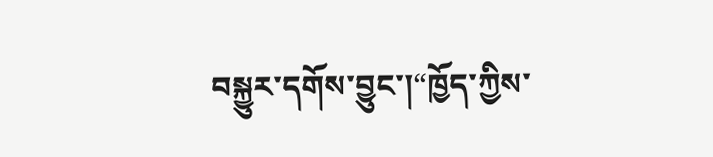བསྐྱུར་དགོས་བྱུང་།“ཁྱོད་ཀྱིས་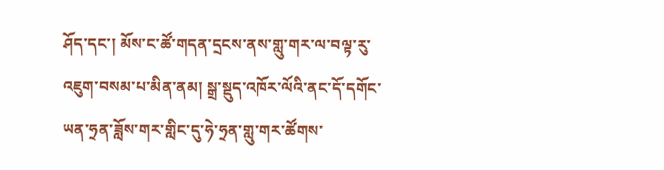ཤོད་དང་། མོས་ང་ཚོ་གདན་དྲངས་ནས་གླུ་གར་ལ་བལྟ་རུ་འཇུག་བསམ་པ་མིན་ནམ། སྒྲ་སྡུད་འཁོར་ལོའི་ནང་དོ་དགོང་ཡན་ཧྲན་ཟློས་གར་གླིང་དུ་ཧེ་ཧྲན་གླུ་གར་ཚོགས་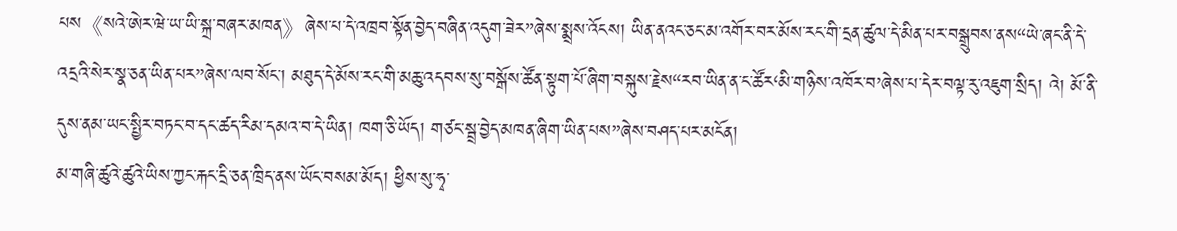པས《སའེ་ཨེར་ཝེ་ཡ་ཡི་སྐྲ་བཞར་མཁན》ཞེས་པ་དེ་འཁྲབ་སྟོན་བྱེད་བཞིན་འདུག་ཟེར”ཞེས་སྨྲས་འོངས། ཡིན་ནའང་ཅང་མ་འགོར་བར་མོས་རང་གི་དྲན་ཚུལ་དེ་མིན་པར་བསྒྲུབས་ནས“ཡེ་ཞང་ནི་དེ་འདྲའི་སེར་སྣ་ཅན་ཡིན་པར”ཞེས་ལབ་སོང་། མཐུད་དེ་མོས་རང་གི་མཆུ་འདབས་སུ་བསྒོས་ཚོན་སྟུག་པོ་ཞིག་བསྐུས་རྗེས“རབ་ཡིན་ན་ང་ཚོར‘མི་གཉིས་འཁོར་བ’ཞེས་པ་དེར་བལྟ་རུ་འཇུག་སྲིད། འེ། མོ་ནི་དུས་ནམ་ཡང་སྤྱིར་བཏང་བ་དང་ཚད་རིམ་དམའ་བ་དེ་ཡིན། ཁག་ཅི་ཡོད། གཙང་སྦྲ་བྱེད་མཁན་ཞིག་ཡིན་པས”ཞེས་བཤད་པར་མངོན།
མ་གཞི་ཚུའེ་ཚུའེ་ཡིས་ཀྱང་རྐང་དྲི་ཅན་ཁྲིད་ནས་ཡོང་བསམ་མོད། ཕྱིས་སུ་ཧྭ་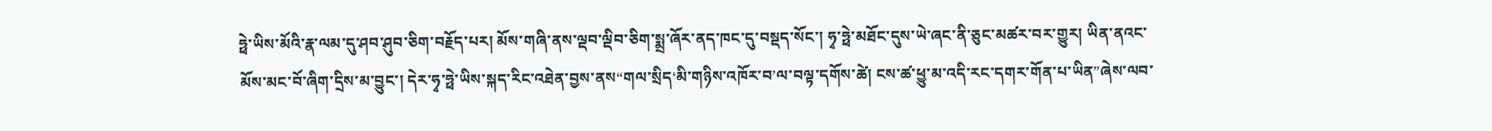ཧྥེ་ཡིས་མོའི་རྣ་ལམ་དུ་ཤབ་ཤུབ་ཅིག་བརྗོད་པར། མོས་གཞི་ནས་ལྡབ་ལྡིབ་ཅིག་སྨྲ་ཞོར་ནད་ཁང་དུ་བསྡད་སོང་། ཧྭ་ཧྥེ་མཐོང་དུས་ཡེ་ཞང་ནི་ཅུང་མཚར་བར་གྱུར། ཡིན་ནའང་མོས་མང་བོ་ཞིག་དྲིས་མ་བྱུང་། དེར་ཧྭ་ཧྥེ་ཡིས་སྐད་རིང་འཐེན་བྱས་ནས“གལ་སྲིད‘མི་གཉིས་འཁོར་བ’ལ་བལྟ་དགོས་ཚེ། ངས་ཚ་ཕྱུ་མ་འདི་རང་དགར་གོན་པ་ཡིན”ཞེས་ལབ་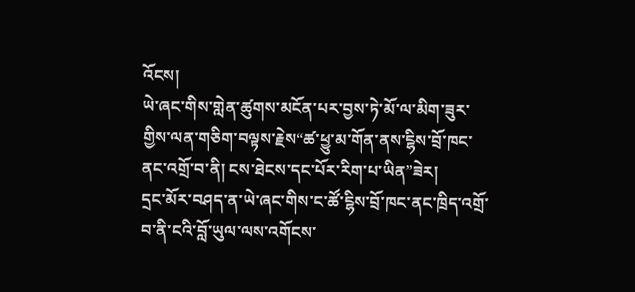འོངས།
ཡེ་ཞང་གིས་གླེན་ཚུགས་མངོན་པར་བྱས་ཏེ་མོ་ལ་མིག་ཟུར་གྱིས་ལན་གཅིག་བལྟས་རྗེས“ཚ་ཕྱུ་མ་གོན་ནས་ངྷིས་བྲོ་ཁང་ནང་འགྲོ་བ་ནི། ངས་ཐེངས་དང་པོར་རིག་པ་ཡིན”ཟེར།
དྲང་མོར་བཤད་ན་ཡེ་ཞང་གིས་ང་ཚོ་ངྷིས་བྲོ་ཁང་ནང་ཁྲིད་འགྲོ་བ་ནི་ངའི་བློ་ཡུལ་ལས་འགོངས་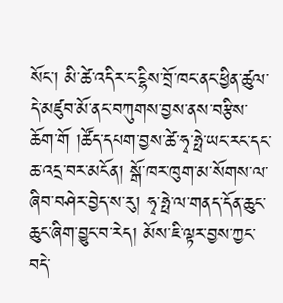སོང་། མི་ཚེ་འདིར་ང་ངྷིས་བྲོ་ཁང་ནང་ཕྱིན་ཚུལ་དེ་མཛུབ་མོ་ནང་བཀུགས་བྱས་ནས་བརྩིས་ཆོག་གོ །ཚོད་དཔག་བྱས་ཚེ་ཧྭ་ཧྥེ་ཡང་རང་དང་ཆ་འདྲ་བར་མངོན། སྒོ་ཁར་ཁུག་མ་སོགས་ལ་ཞིབ་བཤེར་བྱེད་ས་རུ། ཧྭ་ཧྥེ་ལ་གནད་དོན་ཆུང་ཆུང་ཞིག་བྱུང་བ་རེད། མོས་ཇི་ལྟར་བྱས་ཀྱང་བདེ་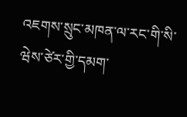འཇགས་སྲུང་མཁན་ལ་རང་གི་སི་ཝེས་ཙེར་གྱི་དམག་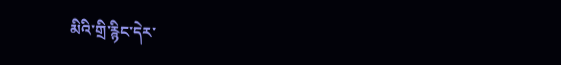མིའི་གྲི་རྙིང་དེར་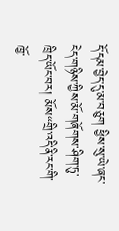དོ་དམ་བྱེད་དུ་མ་བཅུག ཕྱིས་སུ་ཡེ་ཞང་ངེད་གཉིས་ཀྱིས་མོ་གཞོགས་ཤིག་ཏུ་ཁྲིད་ཡོང་བར། མོས“གྲི་འདི་ནི་རང་གི་ཁྱོ་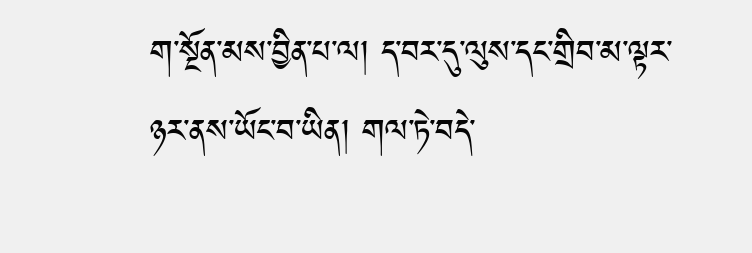ག་སྔོན་མས་བྱིན་པ་ལ། ད་བར་དུ་ལུས་དང་གྲིབ་མ་ལྟར་ཉར་ནས་ཡོང་བ་ཡིན། གལ་ཏེ་བདེ་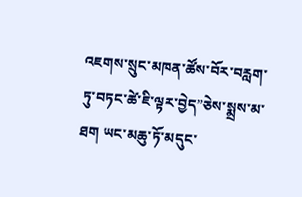འཇགས་སྲུང་མཁན་ཚོས་བོར་བརླག་ཏུ་བཏང་ཚེ་ཇི་ལྟར་བྱེད”ཅེས་སྨྲས་མ་ཐག ཡང་མཆུ་ཏོ་མདུང་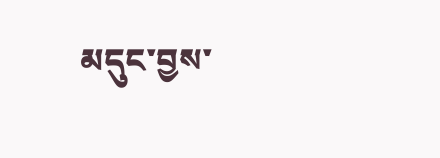མདུང་བྱས་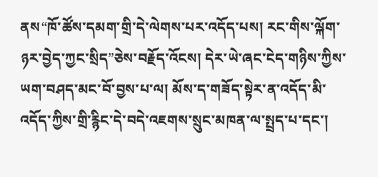ནས“ཁོ་ཚོས་དམག་གྲི་དེ་ལེགས་པར་འདོད་པས། རང་གིས་ལྐོག་ཉར་བྱེད་ཀྱང་སྲིད”ཅེས་བརྗོད་འོངས། དེར་ཡེ་ཞང་ངེད་གཉིས་ཀྱིས་ཡག་བཤད་མང་བོ་བྱས་པ་ལ། མོས་ད་གཟོད་སྟེར་ན་འདོད་མི་འདོད་ཀྱིས་གྲི་རྙིང་དེ་བདེ་འཇགས་སྲུང་མཁན་ལ་སྤྲད་པ་དང་།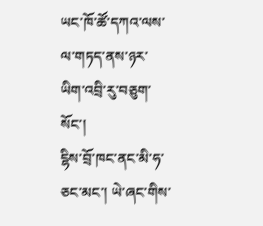ཡང་ཁོ་ཚོ་དཀའ་ལས་ལ་གཏད་ནས་ཉར་ཡིག་འབྲི་རུ་བཅུག་སོང་།
ངྷིས་བྲོ་ཁང་ནང་མི་ཧ་ཅང་མང་། ཡེ་ཞང་གིས་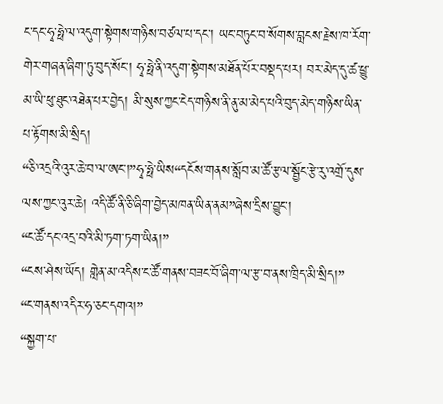ང་དང་ཧྭ་ཧྥེ་ལ་འདུག་སྟེགས་གཉིས་བཙལ་པ་དང་། ཡང་བཏུང་བ་སོགས་བླངས་རྗེས་ཁ་རོག་གེར་གཞན་ཞིག་ཏུ་བུད་སོང་། ཧྭ་ཧྥེ་ནི་འདུག་སྟེགས་མཐོན་པོར་བསྡད་པར། བར་མེད་དུ་ཚ་ཕྱུ་མ་ཡི་ཕུ་ཐུང་འཐེན་པར་བྱེད། མི་སུས་ཀྱང་ངེད་གཉིས་ནི་ནུ་མ་མེད་པའི་བུད་མེད་གཉིས་ཡིན་པ་རྟོགས་མི་སྲིད།
“ཅི་འདྲའི་འུར་ཆེ་བ་ལ་ཨང་།”ཧྭ་ཧྥེ་ཡིས“དངོས་གནས་སློབ་མ་ཚོ་རྩལ་སྦྱོང་རྩེ་རུ་འགྲོ་དུས་ལས་ཀྱང་འུར་ཆེ། འདི་ཚོ་ནི་ཅི་ཞིག་བྱེད་མཁན་ཡིན་ནམ”ཞེས་དྲིས་བྱུང་།
“ང་ཚོ་དང་འདྲ་བའི་མི་ཏག་ཏག་ཡིན།”
“ངས་ཤེས་ཡོད། གླེན་མ་འདིས་ང་ཚོ་གནས་བཟང་བོ་ཞིག་ལ་རྩ་བ་ནས་ཁྲིད་མི་སྲིད།”
“ང་གནས་འདིར་ཧ་ཅང་དགའ།”
“སྐྱག་པ་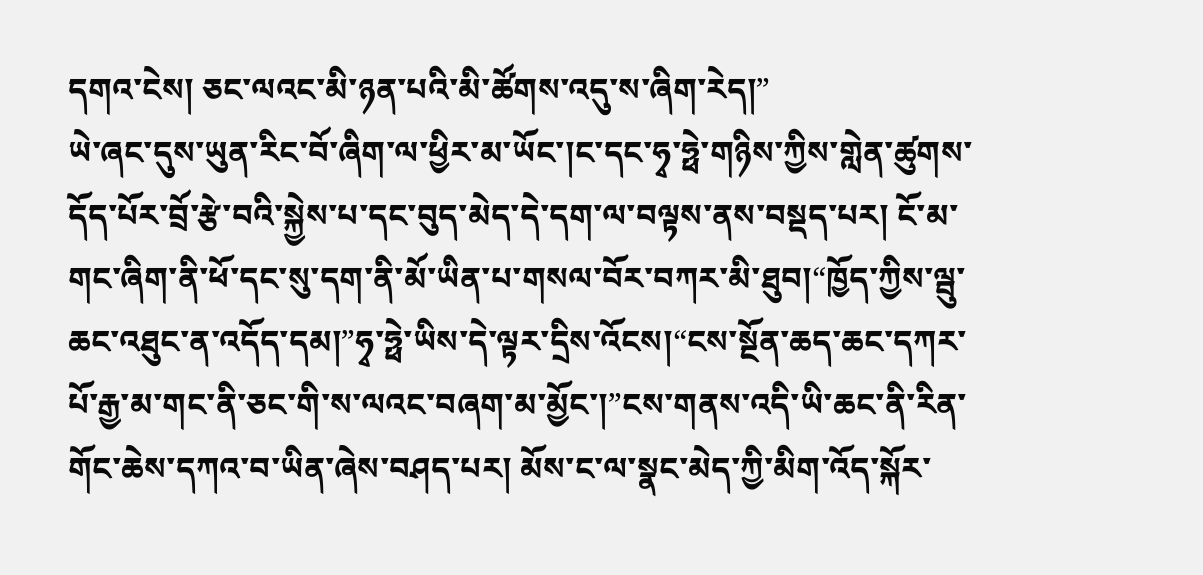དགའ་ངེས། ཅང་ལའང་མི་ཉན་པའི་མི་ཚོགས་འདུ་ས་ཞིག་རེད།”
ཡེ་ཞང་དུས་ཡུན་རིང་བོ་ཞིག་ལ་ཕྱིར་མ་ཡོང་།ང་དང་ཧྭ་ཧྥེ་གཉིས་ཀྱིས་གླེན་ཚུགས་དོད་པོར་བྲོ་རྩེ་བའི་སྐྱེས་པ་དང་བུད་མེད་དེ་དག་ལ་བལྟས་ནས་བསྡད་པར། ངོ་མ་གང་ཞིག་ནི་ཕོ་དང་སུ་དག་ནི་མོ་ཡིན་པ་གསལ་བོར་བཀར་མི་ཐུབ།“ཁྱོད་ཀྱིས་ལྦུ་ཆང་འཐུང་ན་འདོད་དམ།”ཧྭ་ཧྥེ་ཡིས་དེ་ལྟར་དྲིས་འོངས།“ངས་སྔོན་ཆད་ཆང་དཀར་པོ་རྒྱ་མ་གང་ནི་ཅང་གི་ས་ལའང་བཞག་མ་མྱོང་།”ངས་གནས་འདི་ཡི་ཆང་ནི་རིན་གོང་ཆེས་དཀའ་བ་ཡིན་ཞེས་བཤད་པར། མོས་ང་ལ་སྣང་མེད་ཀྱི་མིག་འོད་སྐོར་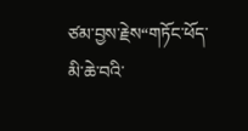ཙམ་བྱས་རྗེས“གཏོང་ཕོད་མི་ཆེ་བའི་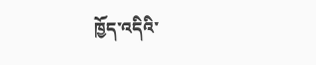ཁྱོད་འདིའི་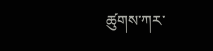ཚུགས་ཀར་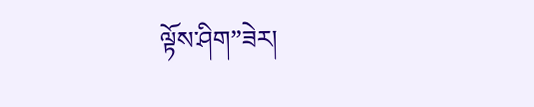ལྟོས་ཤིག”ཟེར།